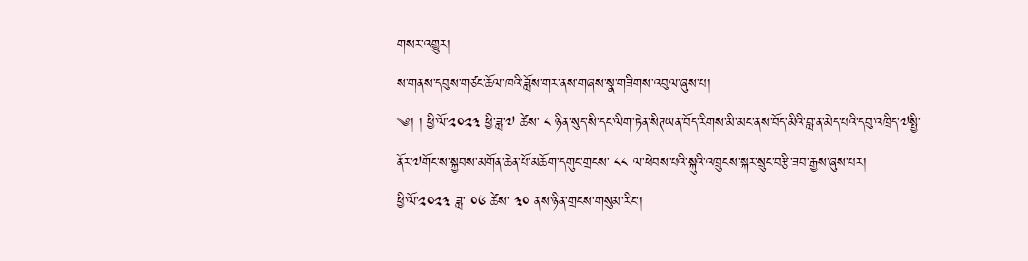གསར་འགྱུར།
ས་གནས་དབུས་གཙང་ཆོལ་ཁའི་ཟློས་གར་ནས་གཞས་སྣ་གཟིགས་འབུལ་ཞུས་པ།
༄། ། ཕྱི་ལོ་༢༠༢༣ ཕྱི་ཟླ་༧ ཚེས་ ༨ ཉིན་སུད་སི་དང་ལིག་ཏེན་སིཊཡན་བོད་རིགས་མི་མང་ནས་བོད་མིའི་བླ་ན་མེད་པའི་དབུ་འཁྲིད་༧སྤྱི་ནོར་༧གོང་ས་སྐྱབས་མགོན་ཆེན་པོ་མཆོག་དགུང་གྲངས་ ༨༨ ལ་ཕེབས་པའི་སྐུའི་འཁྲུངས་སྐར་སྲུང་བརྩི་ཟབ་རྒྱས་ཞུས་པར།
ཕྱི་ལོ་༢༠༢༣ ཟླ་ ༠༦ ཚེས་ ༣༠ ནས་ཉིན་གྲངས་གསུམ་རིང་།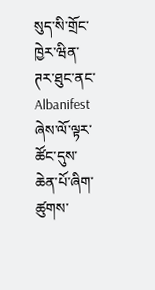སུད་སི་གྲོང་ཁྱེར་ཝིན་ཊར་ཐུང་ནང་Albanifest ཞེས་ལོ་ལྟར་ཚོང་དུས་ཆེན་པོ་ཞིག་ཚུགས་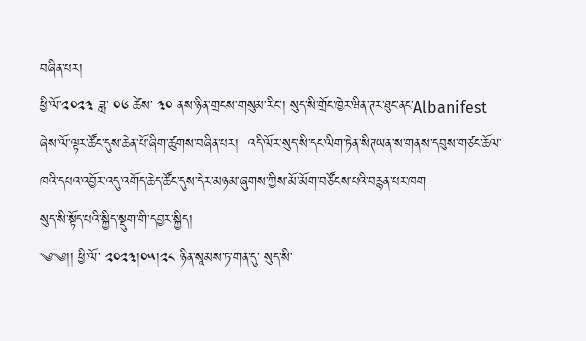བཞིན་པར།
ཕྱི་ལོ་༢༠༢༣ ཟླ་ ༠༦ ཚེས་ ༣༠ ནས་ཉིན་གྲངས་གསུམ་རིང་། སུད་སི་གྲོང་ཁྱེར་ཝིན་ཊར་ཐུང་ནང་Albanifest ཞེས་ལོ་ལྟར་ཚོང་དུས་ཆེན་པོ་ཞིག་ཚུགས་བཞིན་པར།  འདི་ལོར་སུད་སི་དང་ལིག་ཏེན་སིཊཡན་ས་གནས་དབུས་གཙང་ཆོལ་ཁའི་དཔའ་འབྱོར་འདུ་འགོད་ཆེད་ཚོང་དུས་དེར་མཉམ་ཞུགས་ཀྱིས་མོ་མོག་བཙོངས་པའི་བརྙན་པར་ཁག
སུད་སི་སྟོད་པའི་སྐྱིད་སྡུག་གི་དབྱར་སྐྱིད།
༄༄།། ཕྱི་ལོ་ ༢༠༢༣།༠༥།༢༨ ཉིན་སཱམས་ཏ་གན་དུ་ སུད་སི་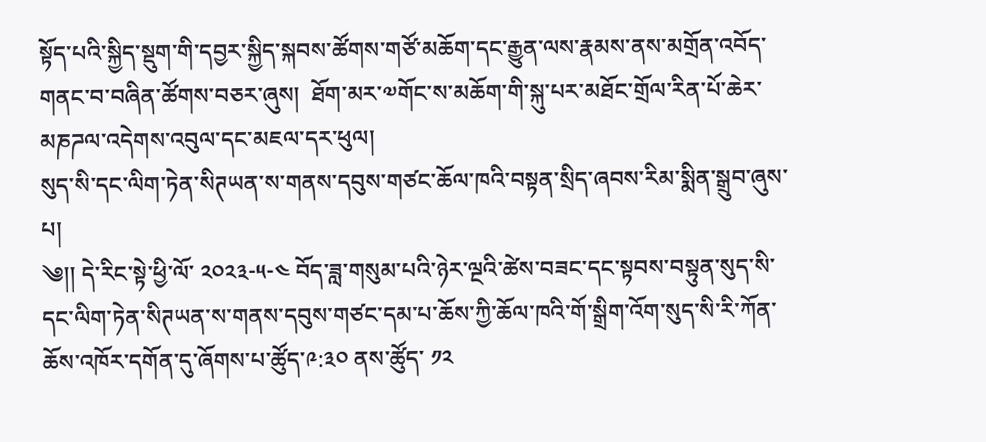སྟོད་པའི་སྐྱིད་སྡུག་གི་དབྱར་སྐྱིད་སྐབས་ཚོགས་གཙོ་མཆོག་དང་རྒྱུན་ལས་རྣམས་ནས་མགྲོན་འབོད་གནང་བ་བཞིན་ཚོགས་བཅར་ཞུས།  ཐོག་མར་༧གོང་ས་མཆོག་གི་སྐུ་པར་མཐོང་གྲོལ་རིན་པོ་ཆེར་མཎཌལ་འདེགས་འབུལ་དང་མཇལ་དར་ཕུལ།
སུད་སི་དང་ལིག་ཏེན་སིཊཡན་ས་གནས་དབུས་གཙང་ཆོལ་ཁའི་བསྟན་སྲིད་ཞབས་རིམ་སྨིན་སྒྲུབ་ཞུས་པ།
༄།། དེ་རིང་སྟེ་ཕྱི་ལོ་ ༢༠༢༣-༥-༤ བོད་ཟླ་གསུམ་པའི་ཉེར་ལྔའི་ཚེས་བཟང་དང་སྟབས་བསྟུན་སུད་སི་དང་ལིག་ཏེན་སིཊཡན་ས་གནས་དབུས་གཙང་དམ་པ་ཆོས་ཀྱི་ཆོལ་ཁའི་གོ་སྒྲིག་འོག་སུད་སི་རི་ཀོན་ཆོས་འཁོར་དགོན་དུ་ཞོགས་པ་ཚོུད་༩:༣༠ ནས་ཚོུད་ ༡༢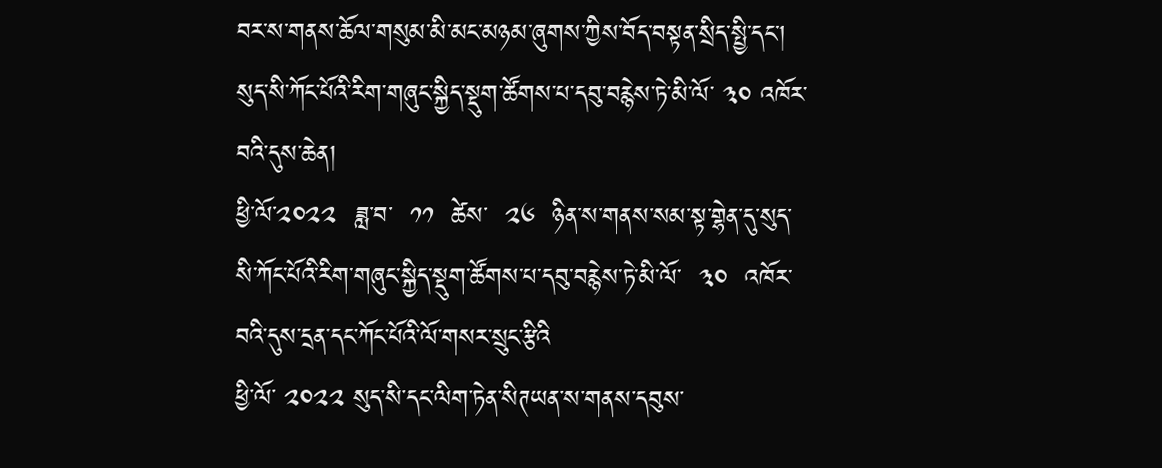བར་ས་གནས་ཆོལ་གསུམ་མི་མང་མཉམ་ཞུགས་ཀྱིས་བོད་བསྟན་སྲིད་སྤྱི་དང་།
སུད་སི་ཀོང་པོའི་རིག་གཞུང་སྐྱིད་སྡུག་ཚོགས་པ་དབུ་བརྙེས་ཏེ་མི་ལོ་ ༣༠ འཁོར་བའི་དུས་ཆེན།
ཕྱི་ལོ་༢༠༢༢  ཟླ་བ་  ༡༡  ཚེས་  ༢༦  ཉིན་ས་གནས་སམ་སྟ་གྷེན་དུ་སུད་སི་ཀོང་པོའི་རིག་གཞུང་སྐྱིད་སྡུག་ཚོགས་པ་དབུ་བརྙེས་ཏེ་མི་ལོ་  ༣༠  འཁོར་བའི་དུས་དྲན་དང་ཀོང་པོའི་ལོ་གསར་སྲུང་རྩིའི
ཕྱི་ལོ་ ༢༠༢༢ སུད་སི་དང་ལིག་ཏེན་སིཊཡན་ས་གནས་དབུས་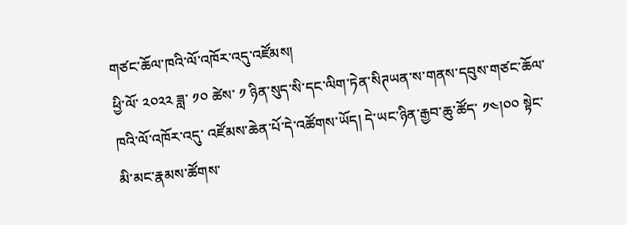གཙང་ཆོལ་ཁའི་ལོ་འཁོར་འདུ་འཛོམས།
ཕྱི་ལོ་ ༢༠༢༢ ཟླ་ ༡༠ ཚེས་ ༡ ཉིན་སུད་སི་དང་ལིག་ཏེན་སིཊཡན་ས་གནས་དབུས་གཙང་ཆོལ་ཁའི་ལོ་འཁོར་འདུ་ འཛོམས་ཆེན་པོ་དེ་འཚོགས་ཡོད། དེ་ཡང་ཉིན་རྒྱབ་ཆུ་ཚོད་ ༡༤།༠༠ སྟེང་མི་མང་རྣམས་ཚོགས་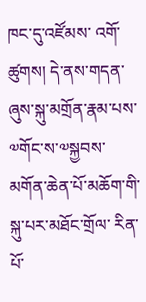ཁང་དུ་འཛོམས་ འགོ་ཚུགས། དེ་ནས་གདན་ཞུས་སྐུ་མགྲོན་རྣམ་པས་༧གོང་ས་༧སྐྱབས་མགོན་ཆེན་པོ་མཆོག་གི་སྐུ་པར་མཐོང་གྲོལ་ རིན་པོ་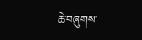ཆེ་བཞུགས་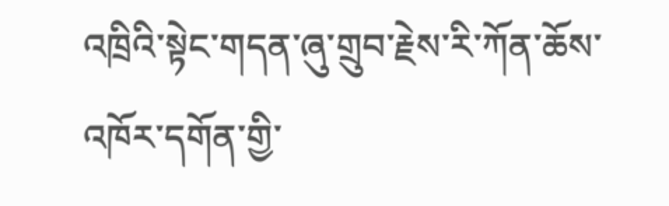འཁྲིའི་སྟེང་གདན་ཞུ་གྲུབ་རྗེས་རི་ཀོན་ཆོས་འཁོར་དགོན་གྱི་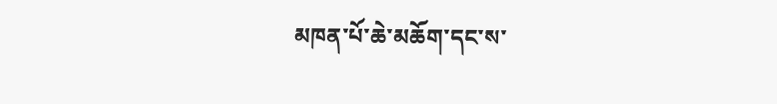མཁན་པོ་ཆེ་མཆོག་དང་ས་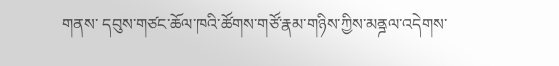གནས་ དབུས་གཙང་ཆོལ་ཁའི་ཚོགས་གཙོ་རྣམ་གཉིས་ཀྱིས་མནྜལ་འདེགས་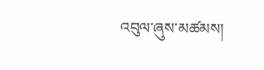འབུལ་ཞུས་མཚམས།